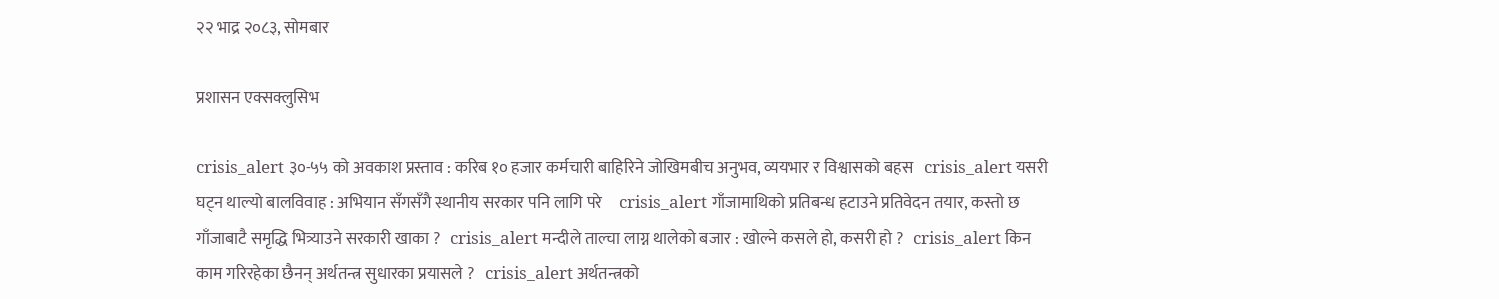२२ भाद्र २०८३, सोमबार

प्रशासन एक्सक्लुसिभ

crisis_alert ३०-५५ को अवकाश प्रस्ताव : करिब १० हजार कर्मचारी बाहिरिने जोखिमबीच अनुभव, व्ययभार र विश्वासको बहस   crisis_alert यसरी घट्न थाल्यो बालविवाह : अभियान सँगसँगै स्थानीय सरकार पनि लागि परे     crisis_alert गाँजामाथिको प्रतिबन्ध हटाउने प्रतिवेदन तयार, कस्तो छ गाँजाबाटै समृद्धि भित्र्याउने सरकारी खाका ?   crisis_alert मन्दीले ताल्चा लाग्न थालेको बजार : खोल्ने कसले हो, कसरी हो ?   crisis_alert किन काम गरिरहेका छैनन् अर्थतन्त्र सुधारका प्रयासले ?   crisis_alert अर्थतन्त्रको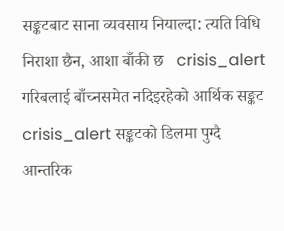सङ्कटबाट साना व्यवसाय नियाल्दा: त्यति विधि निराशा छैन, आशा बाँकी छ   crisis_alert गरिबलाई बाँच्नसमेत नदिइरहेको आर्थिक सङ्कट   crisis_alert सङ्कटको डिलमा पुग्दै आन्तरिक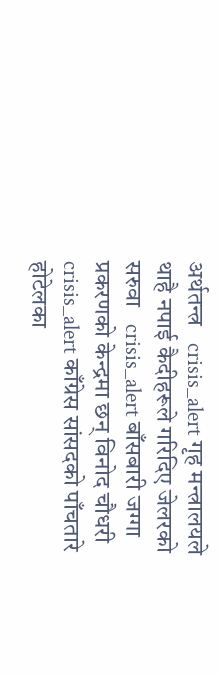अर्थतन्त्र   crisis_alert गृह मन्त्रालयले थाहै नपाई कैदीहरूले गरिदिए जेलरको सरुवा   crisis_alert बाँसबारी जग्गा प्रकरणको केन्द्रमा छन् विनोद चौधरी    crisis_alert काँग्रेस सांसदको पाँचतारे होटेलका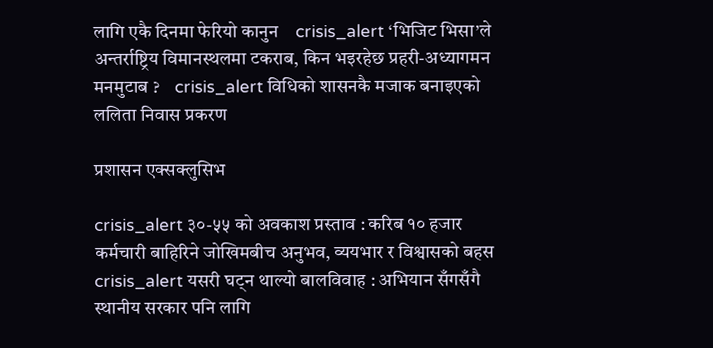लागि एकै दिनमा फेरियो कानुन    crisis_alert ‘भिजिट भिसा’ले अन्तर्राष्ट्रिय विमानस्थलमा टकराब, किन भइरहेछ प्रहरी-अध्यागमन मनमुटाब ?    crisis_alert विधिको शासनकै मजाक बनाइएको ललिता निवास प्रकरण

प्रशासन एक्सक्लुसिभ

crisis_alert ३०-५५ को अवकाश प्रस्ताव : करिब १० हजार कर्मचारी बाहिरिने जोखिमबीच अनुभव, व्ययभार र विश्वासको बहस   crisis_alert यसरी घट्न थाल्यो बालविवाह : अभियान सँगसँगै स्थानीय सरकार पनि लागि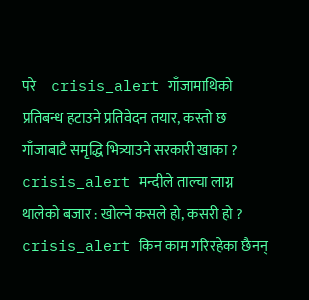परे     crisis_alert गाँजामाथिको प्रतिबन्ध हटाउने प्रतिवेदन तयार, कस्तो छ गाँजाबाटै समृद्धि भित्र्याउने सरकारी खाका ?   crisis_alert मन्दीले ताल्चा लाग्न थालेको बजार : खोल्ने कसले हो, कसरी हो ?   crisis_alert किन काम गरिरहेका छैनन्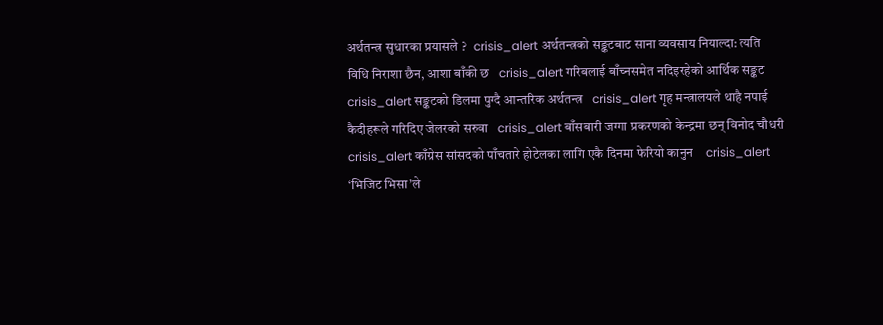अर्थतन्त्र सुधारका प्रयासले ?   crisis_alert अर्थतन्त्रको सङ्कटबाट साना व्यवसाय नियाल्दा: त्यति विधि निराशा छैन, आशा बाँकी छ   crisis_alert गरिबलाई बाँच्नसमेत नदिइरहेको आर्थिक सङ्कट   crisis_alert सङ्कटको डिलमा पुग्दै आन्तरिक अर्थतन्त्र   crisis_alert गृह मन्त्रालयले थाहै नपाई कैदीहरूले गरिदिए जेलरको सरुवा   crisis_alert बाँसबारी जग्गा प्रकरणको केन्द्रमा छन् विनोद चौधरी    crisis_alert काँग्रेस सांसदको पाँचतारे होटेलका लागि एकै दिनमा फेरियो कानुन    crisis_alert ‘भिजिट भिसा’ले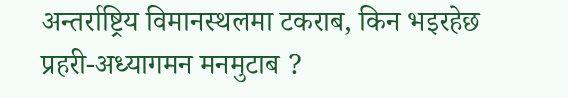अन्तर्राष्ट्रिय विमानस्थलमा टकराब, किन भइरहेछ प्रहरी-अध्यागमन मनमुटाब ?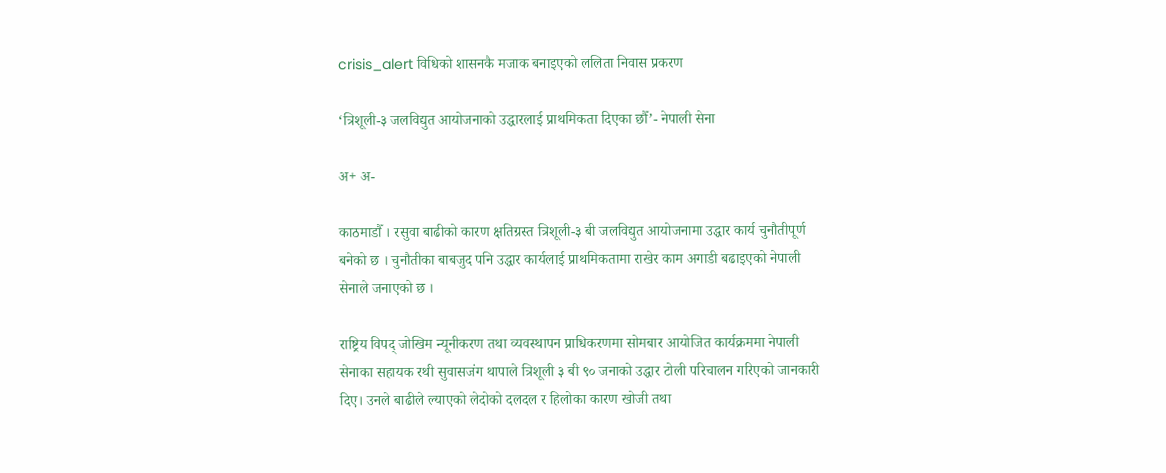crisis_alert विधिको शासनकै मजाक बनाइएको ललिता निवास प्रकरण

‘त्रिशूली-३ जलविद्युत आयोजनाको उद्धारलाई प्राथमिकता दिएका छौँ’- नेपाली सेना

अ+ अ-

काठमाडौँ । रसुवा बाढीको कारण क्षतिग्रस्त त्रिशूली-३ बी जलविद्युत आयोजनामा उद्धार कार्य चुनौतीपूर्ण बनेको छ । चुनौतीका बाबजुद पनि उद्धार कार्यलाई प्राथमिकतामा राखेर काम अगाडी बढाइएको नेपाली सेनाले जनाएको छ ।

राष्ट्रिय विपद् जोखिम न्यूनीकरण तथा व्यवस्थापन प्राधिकरणमा सोमबार आयोजित कार्यक्रममा नेपाली सेनाका सहायक रथी सुवासजंग थापाले त्रिशूली ३ बी ९० जनाको उद्धार टोली परिचालन गरिएको जानकारी दिए। उनले बाढीले ल्याएको लेदोको दलदल र हिलोका कारण खोजी तथा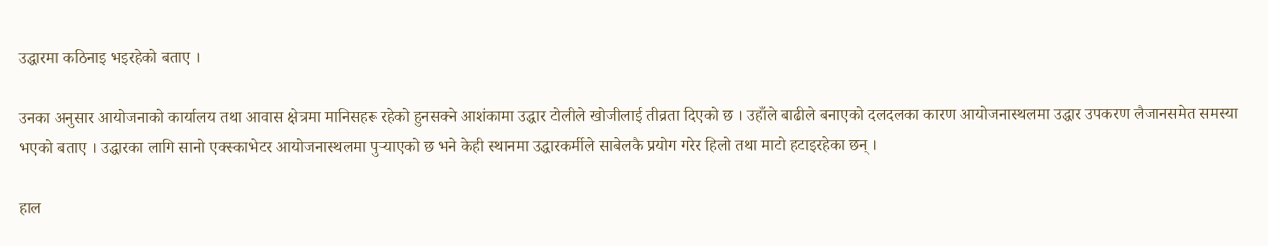उद्धारमा कठिनाइ भइरहेको बताए ।

उनका अनुसार आयोजनाको कार्यालय तथा आवास क्षेत्रमा मानिसहरू रहेको हुनसक्ने आशंकामा उद्धार टोलीले खोजीलाई तीव्रता दिएको छ । उहाँले बाढीले बनाएको दलदलका कारण आयोजनास्थलमा उद्धार उपकरण लैजानसमेत समस्या भएको बताए । उद्धारका लागि सानो एक्स्काभेटर आयोजनास्थलमा पुर्‍याएको छ भने केही स्थानमा उद्धारकर्मीले साबेलकै प्रयोग गरेर हिलो तथा माटो हटाइरहेका छन् ।

हाल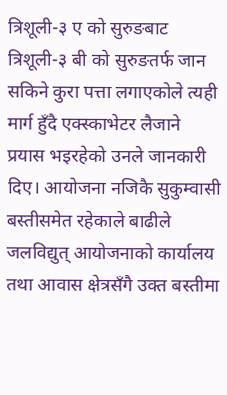त्रिशूली-३ ए को सुरुङबाट त्रिशूली-३ बी को सुरुङतर्फ जान सकिने कुरा पत्ता लगाएकोले त्यही मार्ग हुँदै एक्स्काभेटर लैजाने प्रयास भइरहेको उनले जानकारी दिए। आयोजना नजिकै सुकुम्वासी बस्तीसमेत रहेकाले बाढीले जलविद्युत् आयोजनाको कार्यालय तथा आवास क्षेत्रसँगै उक्त बस्तीमा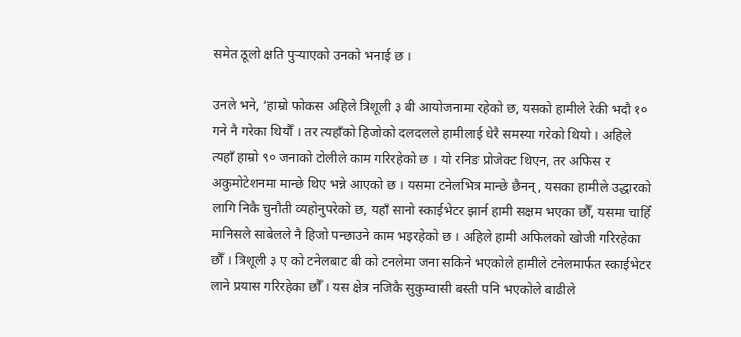समेत ठूलो क्षति पुर्‍याएको उनको भनाई छ ।

उनले भने, ‘हाम्रो फोकस अहिले त्रिशूली ३ बी आयोजनामा रहेको छ, यसको हामीले रेकी भदौ १० गने नै गरेका थियौँ । तर त्यहाँको हिजोको दलदलले हामीलाई धेरै समस्या गरेको थियो । अहिले त्यहाँ हाम्रो ९० जनाको टोलीले काम गरिरहेको छ । यो रनिङ प्रोजेक्ट थिएन, तर अफिस र अकुमोटेशनमा मान्छे थिए भन्ने आएको छ । यसमा टनेलभित्र मान्छे छैनन्, यसका हामीले उद्धारको लागि निकै चुनौती व्यहोनुपरेको छ, यहाँ सानो स्काईभेटर झार्न हामी सक्षम भएका छौँ, यसमा चाहिँ मानिसले साबेलले नै हिजो पन्छाउने काम भइरहेको छ । अहिले हामी अफिलको खोजी गरिरहेका छौँ । त्रिशूली ३ ए को टनेलबाट बी को टनलेमा जना सकिने भएकोले हामीले टनेलमार्फत स्काईभेटर लाने प्रयास गरिरहेका छौँ । यस क्षेत्र नजिकै सुकुम्वासी बस्ती पनि भएकोले बाढीले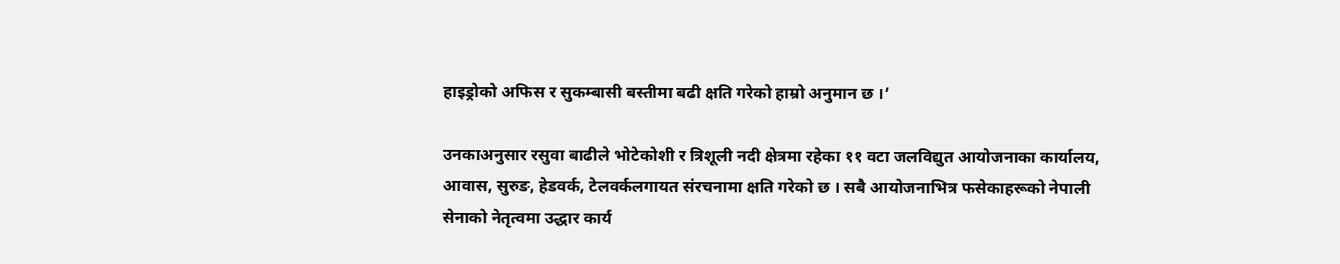हाइड्रोको अफिस र सुकम्बासी बस्तीमा बढी क्षति गरेको हाम्रो अनुमान छ ।’

उनकाअनुसार रसुवा बाढीले भोटेकोशी र त्रिशूली नदी क्षेत्रमा रहेका ११ वटा जलविद्युत आयोजनाका कार्यालय, आवास, सुरुङ, हेडवर्क, टेलवर्कलगायत संरचनामा क्षति गरेको छ । सबै आयोजनाभित्र फसेकाहरूको नेपाली सेनाको नेतृत्वमा उद्धार कार्य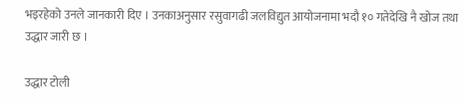भइरहेको उनले जानकारी दिए । उनकाअनुसार रसुवागढी जलविद्युत आयोजनामा भदौ १० गतेदेखि नै खोज तथा उद्धार जारी छ ।

उद्धार टोली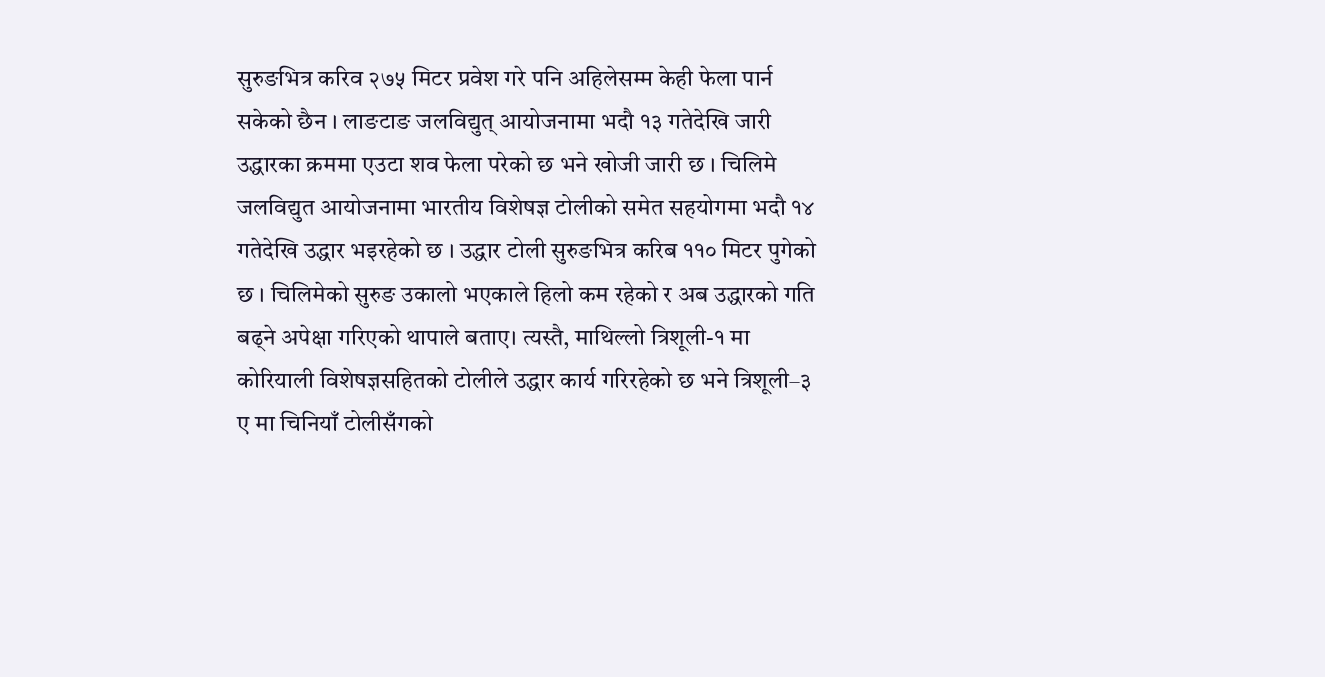सुरुङभित्र करिव २७५ मिटर प्रवेश गरे पनि अहिलेसम्म केही फेला पार्न सकेको छैन । लाङटाङ जलविद्युत् आयोजनामा भदौ १३ गतेदेखि जारी उद्धारका क्रममा एउटा शव फेला परेको छ भने खोजी जारी छ । चिलिमे जलविद्युत आयोजनामा भारतीय विशेषज्ञ टोलीको समेत सहयोगमा भदौ १४ गतेदेखि उद्धार भइरहेको छ । उद्धार टोली सुरुङभित्र करिब ११० मिटर पुगेको छ । चिलिमेको सुरुङ उकालो भएकाले हिलो कम रहेको र अब उद्धारको गति बढ्ने अपेक्षा गरिएको थापाले बताए। त्यस्तै, माथिल्लो त्रिशूली-१ मा कोरियाली विशेषज्ञसहितको टोलीले उद्धार कार्य गरिरहेको छ भने त्रिशूली–३ ए मा चिनियाँ टोलीसँगको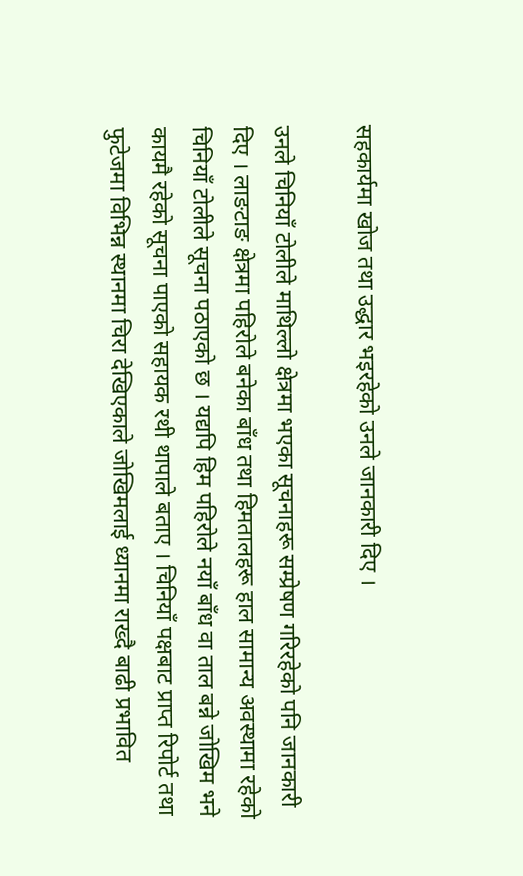सहकार्यमा खोज तथा उद्धार भइरहेको उनले जानकारी दिए ।

उनले चिनियाँ टोलीले माथिल्लो क्षेत्रमा भएका सूचनाहरू सम्प्रेषण गरिरहेको पनि जानकारी दिए । लाङटाङ क्षेत्रमा पहिरोले बनेका बाँध तथा हिमतालहरू हाल सामान्य अवस्थामा रहेको चिनियाँ टोलीले सूचना पठाएको छ । यद्यपि हिम पहिरोले नयाँ बाँध वा ताल बन्ने जोखिम भने कायमै रहेको सूचना पाएको सहायक रथी थापाले बताए । चिनियाँ पक्षबाट प्राप्त रिपोर्ट तथा फुटेजमा विभिन्न स्थानमा चिरा देखिएकाले जोखिमलाई ध्यानमा राख्दै बाढी प्रभावित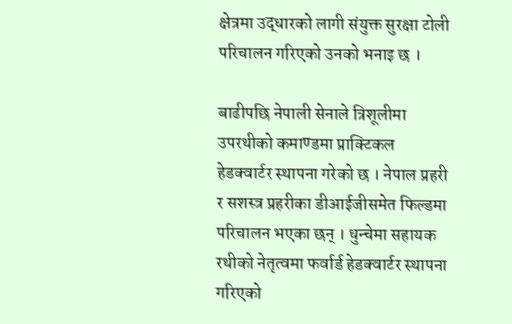क्षेत्रमा उद्धारको लागी संयुक्त सुरक्षा टोली परिचालन गरिएको उनको भनाइ छ ।

बाढीपछि नेपाली सेनाले त्रिशूलीमा उपरथीको कमाण्डमा प्राक्टिकल हेडक्वार्टर स्थापना गरेको छ । नेपाल प्रहरी र सशस्त्र प्रहरीका डीआईजीसमेत फिल्डमा परिचालन भएका छन् । धुन्चेमा सहायक रथीको नेतृत्वमा फर्वार्ड हेडक्वार्टर स्थापना गरिएको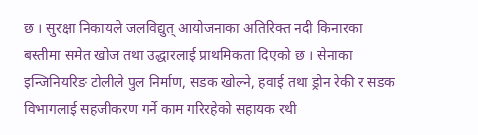छ । सुरक्षा निकायले जलविद्युत् आयोजनाका अतिरिक्त नदी किनारका बस्तीमा समेत खोज तथा उद्धारलाई प्राथमिकता दिएको छ । सेनाका इन्जिनियरिङ टोलीले पुल निर्माण, सडक खोल्ने, हवाई तथा ड्रोन रेकी र सडक विभागलाई सहजीकरण गर्ने काम गरिरहेको सहायक रथी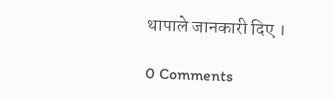थापाले जानकारी दिए ।

0 Comments